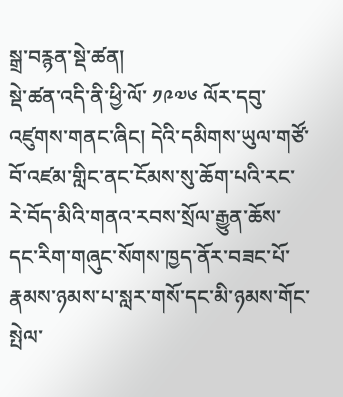སྒྲ་བརྙན་སྡེ་ཚན།
སྡེ་ཚན་འདི་ནི་ཕྱི་ལོ་ ༡༩༧༦ ལོར་དབུ་འཛུགས་གནང་ཞིང། དེའི་དམིགས་ཡུལ་གཙོ་བོ་འཛམ་གླིང་ནང་ངོམས་སུ་ཆོག་པའི་རང་རེ་བོད་མིའི་གནའ་རབས་སྲོལ་རྒྱུན་ཆོས་དང་རིག་གཞུང་སོགས་ཁྱད་ནོར་བཟང་པོ་རྣམས་ཉམས་པ་སླར་གསོ་དང་མི་ཉམས་གོང་སྤེལ་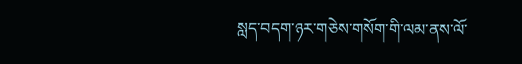སླད་བདག་ཉར་གཅེས་གསོག་གི་ལམ་ནས་ལོ་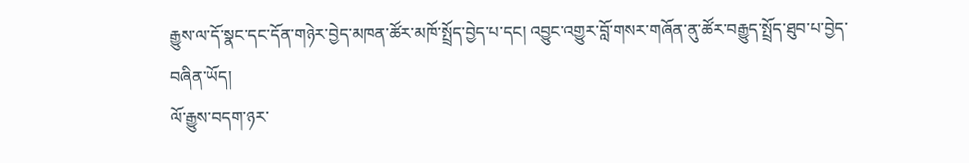རྒྱུས་ལ་དོ་སྣང་དང་དོན་གཉེར་བྱེད་མཁན་ཚོར་མཁོ་སྤྲོད་བྱེད་པ་དང། འབྱུང་འགྱུར་བློ་གསར་གཞོན་ནུ་ཚོར་བརྒྱུད་སྤྲོད་ཐུབ་པ་བྱེད་བཞིན་ཡོད།
ལོ་རྒྱུས་བདག་ཉར་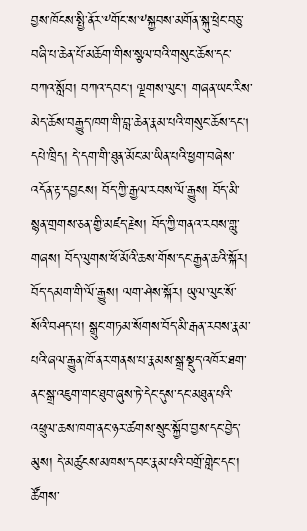བྱས་ཁོངས་སྤྱི་ནོར་༸གོང་ས་༸སྐྱབས་མགོན་སྐུ་ཕྲེང་བཅུ་བཞི་པ་ཆེན་པོ་མཆོག་གིས་སྩལ་བའི་གསུང་ཆོས་དང་བཀའ་སློབ། བཀའ་དབང། ལྗགས་ལུང་། གཞན་ཡང་རིས་མེད་ཆོས་བརྒྱུད་ཁག་གི་བླ་ཆེན་རྣམ་པའི་གསུང་ཆོས་དང། དཔེ་ཁྲིད། དེ་དག་གི་ཐུན་མོང་མ་ཡིན་པའི་ཕྱག་བཞེས་འདོན་རྟ་དབྱངས། བོད་ཀྱི་རྒྱལ་རབས་ལོ་རྒྱུས། བོད་མི་སྙན་གྲགས་ཅན་གྱི་མཛད་རྗེས། བོད་ཀྱི་གནའ་རབས་གླུ་གཞས། བོད་ལུགས་ཕོ་མོའི་ཆས་གོས་དང་རྒྱན་ཆའི་སྐོར། བོད་དམག་གི་ལོ་རྒྱུས། ལག་ཤེས་སྐོར། ཡུལ་ལུང་སོ་སོའི་བཤད་པ། སྒྲུང་གཏམ་སོགས་བོད་མི་རྒན་རབས་རྣམ་པའི་ཞལ་རྒྱུན་ཁོ་ནར་གནས་པ་རྣམས་སྒྲ་སྡུད་འཁོར་ཐག་ནང་སྒྲ་འཇུག་གང་ཐུབ་ཞུས་ཏེ་དེང་དུས་དང་མཐུན་པའི་འཕྲུལ་ཆས་ཁག་ནང་ཉར་ཚགས་སྲུང་སྐྱོབ་བྱས་དང་བྱེད་མུས། དེ་མཚུངས་མཁས་དབང་རྣམ་པའི་བགྲོ་གླེང་དང་། ཚོགས་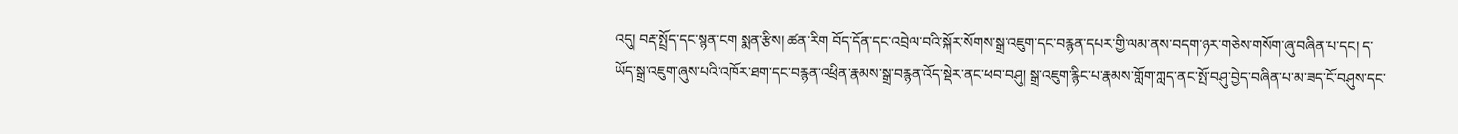འདུ། བརྡ་སྤྲོད་དང་སྙན་ངག སྨན་རྩིས། ཚན་རིག བོད་དོན་དང་འབྲེལ་བའི་སྐོར་སོགས་སྒྲ་འཇུག་དང་བརྙན་དཔར་གྱི་ལམ་ནས་བདག་ཉར་གཅེས་གསོག་ཞུ་བཞིན་པ་དང། ད་ཡོད་སྒྲ་འཇུག་ཞུས་པའི་འཁོར་ཐག་དང་བརྙན་འཕྲིན་རྣམས་སྒྲ་བརྙན་འོད་སྡེར་ནང་ཕབ་བཤུ། སྒྲ་འཇུག་རྙིང་པ་རྣམས་གློག་ཀླད་ནང་སྤོ་བཤུ་བྱེད་བཞིན་པ་མ་ཟད་ངོ་བཤུས་དང་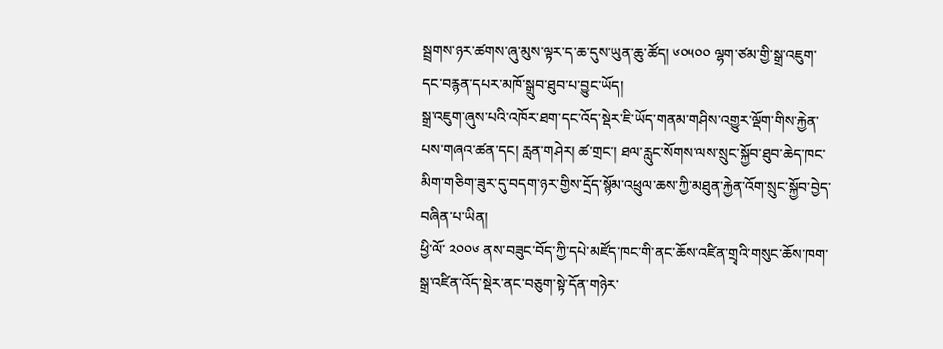སྦྲགས་ཉར་ཚགས་ཞུ་མུས་ལྟར་ད་ཆ་དུས་ཡུན་ཆུ་ཚོད། ༦༠༥༠༠ ལྷག་ཙམ་གྱི་སྒྲ་འཇུག་དང་བརྙན་དཔར་མཁོ་སྒྲུབ་ཐུབ་པ་བྱུང་ཡོད།
སྒྲ་འཇུག་ཞུས་པའི་འཁོར་ཐག་དང་འོད་སྡེར་ཇི་ཡོད་གནམ་གཤིས་འགྱུར་ལྡོག་གིས་རྐྱེན་པས་གཞའ་ཚན་དང། རླན་གཤེར། ཚ་གྲང་། ཐལ་རླུང་སོགས་ལས་སྲུང་སྐྱོབ་ཐུབ་ཆེད་ཁང་མིག་གཅིག་ཟུར་དུ་བདག་ཉར་གྱིས་དྲོད་སྙོམ་འཕྲུལ་ཆས་ཀྱི་མཐུན་རྐྱེན་འོག་སྲུང་སྐྱོབ་བྱེད་བཞིན་པ་ཡིན།
ཕྱི་ལོ་ ༢༠༠༦ ནས་བཟུང་བོད་ཀྱི་དཔེ་མཛོད་ཁང་གི་ནང་ཆོས་འཛིན་གྲྭའི་གསུང་ཆོས་ཁག་སྒྲ་འཛིན་འོད་སྡེར་ནང་བཅུག་སྟེ་དོན་གཉེར་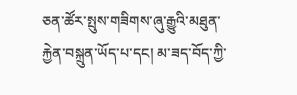ཅན་ཚོར་སྤུས་གཟིགས་ཞུ་རྒྱུའི་མཐུན་རྐྱེན་བསྐྲུན་ཡོད་པ་དང། མ་ཟད་བོད་ཀྱི་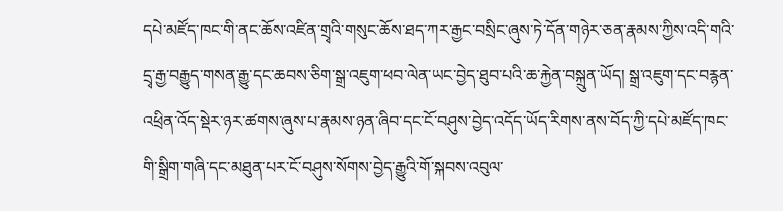དཔེ་མཛོད་ཁང་གི་ནང་ཆོས་འཛིན་གྲྭའི་གསུང་ཆོས་ཐད་ཀར་རྒྱང་བསྲིང་ཞུས་ཏེ་དོན་གཉེར་ཅན་རྣམས་ཀྱིས་འདི་གའི་དྲྭ་རྒྱ་བརྒྱུད་གསན་རྒྱུ་དང་ཆབས་ཅིག་སྒྲ་འཇུག་ཕབ་ལེན་ཡང་བྱེད་ཐུབ་པའི་ཆ་རྐྱེན་བསྐྲུན་ཡོད། སྒྲ་འཇུག་དང་བརྙན་འཕྲིན་འོད་སྡེར་ཉར་ཚགས་ཞུས་པ་རྣམས་ཉན་ཞིབ་དང་ངོ་བཤུས་བྱེད་འདོད་ཡོད་རིགས་ནས་བོད་ཀྱི་དཔེ་མཛོད་ཁང་གི་སྒྲིག་གཞི་དང་མཐུན་པར་ངོ་བཤུས་སོགས་བྱེད་རྒྱུའི་གོ་སྐབས་འབུལ་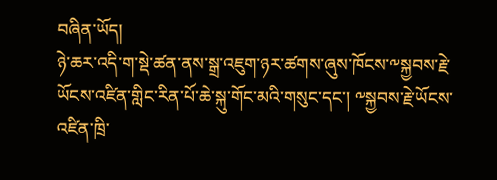བཞིན་ཡོད།
ཉེ་ཆར་འདི་ག་སྡེ་ཚན་ནས་སྒྲ་འཇུག་ཉར་ཚགས་ཞུས་ཁོངས་༸སྐྱབས་རྗེ་ཡོངས་འཛིན་གླིང་རིན་པོ་ཆེ་སྐུ་གོང་མའི་གསུང་དང་། ༸སྐྱབས་རྗེ་ཡོངས་འཛིན་ཁྲི་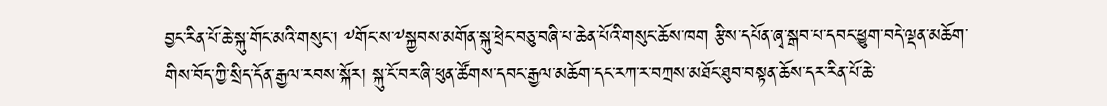བྱང་རིན་པོ་ཆེ་སྐུ་གོང་མའི་གསུང་། ༸གོང་ས་༸སྐྱབས་མགོན་སྐུ་ཕྲེང་བཅུ་བཞི་པ་ཆེན་པོའི་གསུང་ཆོས་ཁག རྩིས་དཔོན་ཞྭ་སྒབ་པ་དབང་ཕྱུག་བདེ་ལྡན་མཆོག་གིས་བོད་ཀྱི་སྲིད་དོན་རྒྱལ་རབས་སྐོར། སྐུ་ངོ་བར་ཞི་ཕུན་ཚོགས་དབང་རྒྱལ་མཆོག་དང་རཀ་ར་བཀྲས་མཐོང་ཐུབ་བསྟན་ཆོས་དར་རིན་པོ་ཆེ་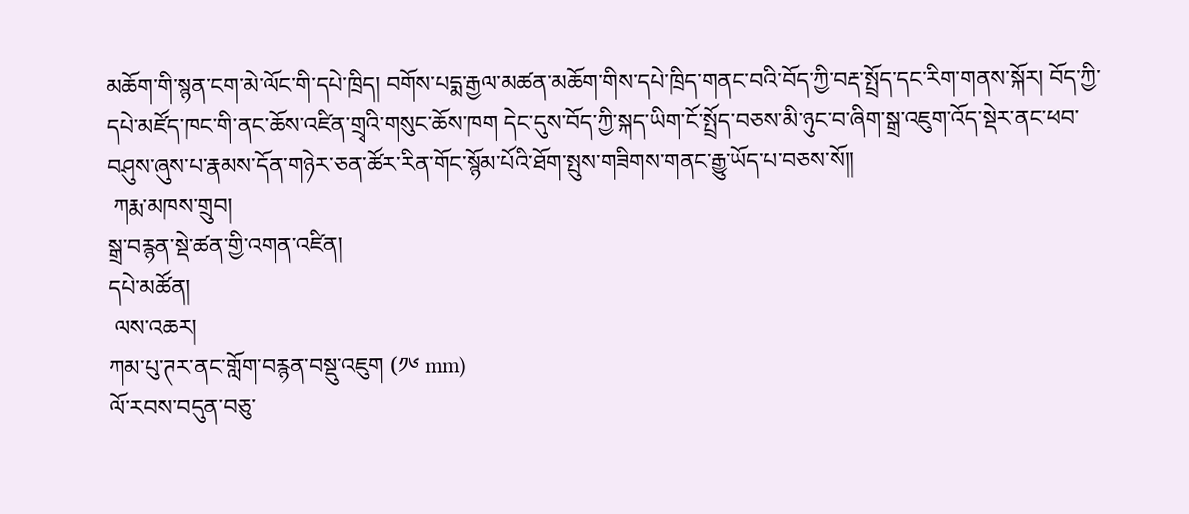མཆོག་གི་སྙན་ངག་མེ་ལོང་གི་དཔེ་ཁྲིད། བགོས་པདྨ་རྒྱལ་མཚན་མཆོག་གིས་དཔེ་ཁྲིད་གནང་བའི་བོད་ཀྱི་བརྡ་སྤྲོད་དང་རིག་གནས་སྐོར། བོད་ཀྱི་དཔེ་མཛོད་ཁང་གི་ནང་ཆོས་འཛིན་གྲྭའི་གསུང་ཆོས་ཁག དེང་དུས་བོད་ཀྱི་སྐད་ཡིག་ངོ་སྤྲོད་བཅས་མི་ཉུང་བ་ཞིག་སྒྲ་འཇུག་འོད་སྡེར་ནང་ཕབ་བཤུས་ཞུས་པ་རྣམས་དོན་གཉེར་ཅན་ཚོར་རིན་གོང་སྙོམ་པོའི་ཐོག་སྤུས་གཟིགས་གནང་རྒྱུ་ཡོད་པ་བཅས་སོ།།
 ཀརྨ་མཁས་གྲུབ།
སྒྲ་བརྙན་སྡེ་ཚན་གྱི་འགན་འཛིན།
དཔེ་མཚོན།
 ལས་འཆར།
ཀམ་པུ་ཊར་ནང་གློག་བརྙན་བསྡུ་འཇུག (༡༦ mm)
ལོ་རབས་བདུན་བཅུ་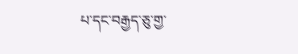པ་དང་བརྒྱད་ཅུ་གྱ་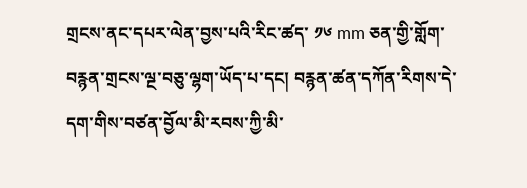གྲངས་ནང་དཔར་ལེན་བྱས་པའི་རིང་ཚད་ ༡༦ mm ཅན་གྱི་གློག་བརྙན་གྲངས་ལྔ་བཅུ་ལྷག་ཡོད་པ་དང། བརྙན་ཚན་དཀོན་རིགས་དེ་དག་གིས་བཙན་བྱོལ་མི་རབས་ཀྱི་མི་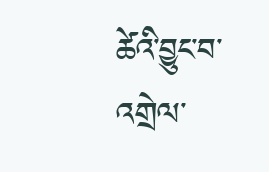ཚེའི་བྱུང་བ་འགྲེལ་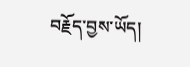བརྗོད་བྱས་ཡོད།